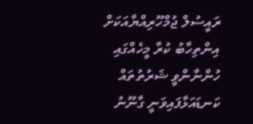ރައީސުލް ޖުމްހޫރިއްޔާއަކަށް އިންތިހާބު ކުރާ މީހެއްގައި ހުންނާންވީ ޝަރުތުތައް ކަނޑައަޅާފައިވަނީ ގާނޫނު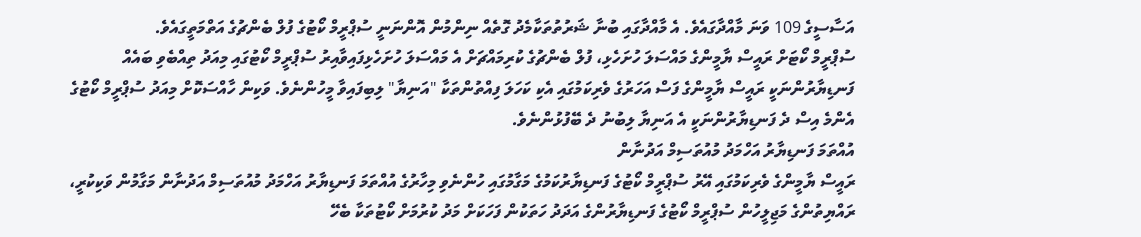އަސާސީގެ 109 ވަނަ މާއްދާގައެވެ. އެ މާއްދާގައި ބުނާ ޝަރުތުތަކާމެދު ގޮތެއް ނިންމުން އޮންނަނީ ސުޕްރީމް ކޯޓުގެ ފުލް ބެންޗުގެ އަތްމަތީގައެވެ.
ސުޕްރީމް ކޯޓަށް ރައީސް ޔާމީންގެ މައްސަލަ ހުށަހެޅި، ފުލް ބެންޗުގެ ކުރިމައްޗަށް އެ މައްސަލަ ހުށަހެޅިފައިވާއިރު ސުޕްރީމް ކޯޓުގައި މިއަދު ތިއްބެވި ބައެއް ފަނޑިޔާރުންނަކީ ރައީސް ޔާމީންގެ ފަސް އަހަރުގެ ވެރިކަމުގައި އެކި ކަހަލަ ފިއްތުންތަކާ "އަނިޔާ" ލިބިފައިވާ މީހުންނެވެ. ވަކިން ހާއްސަކޮށް މިއަދު ސުޕްރީމް ކޯޓުގެ އެންމެ އިސް ދެ ފަނޑިޔާރުންނަކީ އެ އަނިޔާ ލިބުނު ދެ ބޭފުޅުންނެވެ.
އުއްތަމަ ފަނޑިޔާރު އަހްމަދު މުއުތަސިމް އަދުނާން
ރައީސް ޔާމީންގެ ވެރިކަމުގައި އޭރު ސުޕްރީމް ކޯޓުގެ ފަނޑިޔާރުކަމުގެ މަގާމުގައި ހުންނެވި މިހާރުގެ އުއްތަމަ ފަނޑިޔާރު އަހްމަދު މުއުތަސިމް އަދުނާން މަގާމުން ވަކިކުރީ، ރައްޔިތުންގެ މަޖިލީހުން ސުޕްރީމް ކޯޓުގެ ފަނޑިޔާރުންގެ އަދަދު ހަތަކުން ފަހަކަށް މަދު ކުރުމަށް ކޯޓުތަކާ ބެހޭ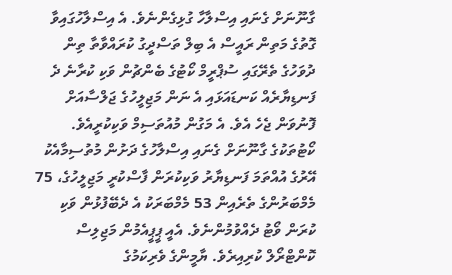ގާނޫނަށް ގެނައި އިސްލާހާ ގުޅިގެންނެވެ. އެ އިސްލާހުގައިވާ ގޮތުގެ މަތިން ރައީސް އެ ބިލް ތަސްދީގު ކުރައްވާތާ ތިން ދުވަހުގެ ތެރޭގައި ސުޕްރީމް ކޯޓުގެ ބެންޗުން ވަކި ކުރާނެ ދެ ފަނޑިޔާރެއް ކަނޑައަޅައި އެ ނަން މަޖިލީހުގެ ޖަލްސާއަށް ފޮނުވަން ޖެހެ އެވެ. އެ މަގުން މުއުތަސިމް ވަކިކުރީއެވެ.
ކޯޓުތަކުގެ ގާނޫނަށް ގެނައި އިސްލާހުގެ ދަށުން މުތުސިމާއެކު އޭރުގެ އުއްތަމަ ފަނޑިޔާރު ވަކިކުރަން ފާސްކުރީ މަޖިލީހުގެ، 75 މެމްބަރުންގެ ތެރެއިން 53 މެމްބަރަކު އެ ދެބޭފުޅުން ވަކި ކުރަން ވޯޓު ދެއްވުމުންނެވެ. އެއީ ޕީޕީއެމުން މަޖިލިސް ކޮންޓްރޯލް ކުރިއިރެވެ. ޔާމީންގެ ވެރިކަމުގެ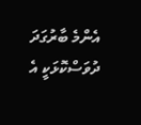އެންމެ ބާރުގަދަ ދުވަސްކޮޅަކީ އެ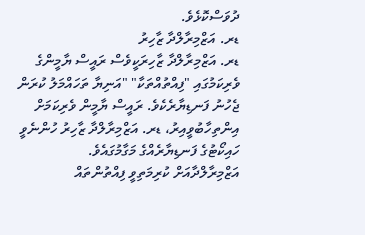ދުވަސްކޮޅެވެ.
ޑރ. އަޒްމިރާލްދާ ޒާހިރު
ޑރ. އަޒްމިރާލްދާ ޒާހިރަކީވެސް ރައީސް ޔާމީންގެ ވެރިކަމުގައި "ފިއްތުއްތަކާ" "އަނިޔާ ތަހައްމަލު ކުރަން ޖެހުނު ފަނޑިޔާރެކެވެ. ރައީސް ޔާމީން ވެރިކަމަށް އިންތިހާބުވީއިރު، ޑރ. އަޒްމިރާލްދާ ޒާހިރު ހުންނެވީ ހައިކޯޓުގެ ފަނޑިޔާރެއްގެ މަގާމުގައެވެ.
އަޒްމިރާލްދާއަށް ކުރިމަތިވީ ފިއްތުންތައް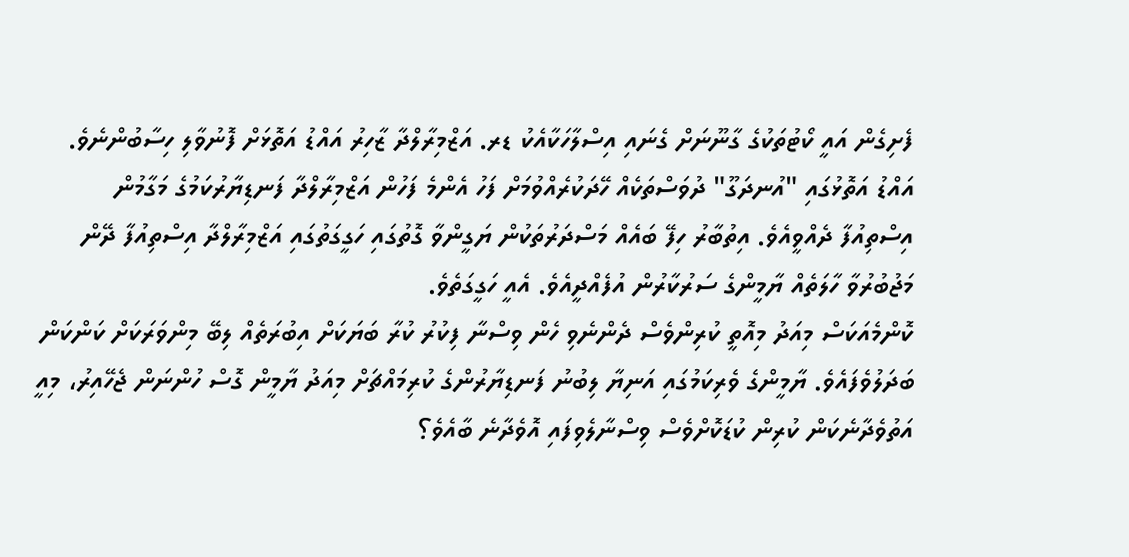ފެށިގެން އައީ ކޯޓުތަކުގެ ގާނޫނަށް ގެނައި އިސްލާހަކާއެކު ޑރ. އަޒްމިރާލްދާ ޒާހިރު އައްޑު އަތޮޅަށް ފޮނުވާލި ހިސާބުންނެވެ. އައްޑު އަތޮޅުގައި "އުނދަގޫ" ދުވަސްތަކެއް ހޭދަކުރެއްވުމަށް ފަހު އެންމެ ފަހުން އަޒްމިރާލްދާ ފަނޑިޔާރުކަމުގެ މަގާމުން އިސްތިއުފާ ދެއްވީއެވެ. އިތުބާރު ހިފޭ ބައެއް މަސްދަރުތަކުން ޔަގީންވާ ގޮތުގައި ހަގީގަތުގައި އަޒްމިރާލްދާ އިސްތިއުފާ ދޭން މަޖުބުރުވާ ހާލަތެއް ޔާމީންގެ ސަރުކާރުން އުފެއްދީއެވެ. އެއީ ހަގީގަތެވެ.
ކޮންމެއަކަސް މިއަދު މިއޮތީ ކުރިންވެސް ދެންނެވި ހެން ވިސްނާ ފިކުރު ކުރާ ބަޔަކަށް އިބުރަތެއް ލިބޭ މިންވަރަކަށް ކަންކަން ބަދަލުވެފައެވެ. ޔާމީންގެ ވެރިކަމުގައި އަނިޔާ ލިބުނު ފަނޑިޔާރުންގެ ކުރިމައްޗަށް މިއަދު ޔާމީން ގޮސް ހުންނަން ޖެހޭއިރު، މިއީ އަތުވެދާނެކަން ކުރިން ކުޑަކޮށްވެސް ވިސްނާލެވިފައި އޮވެދާނެ ބާއެވެ؟